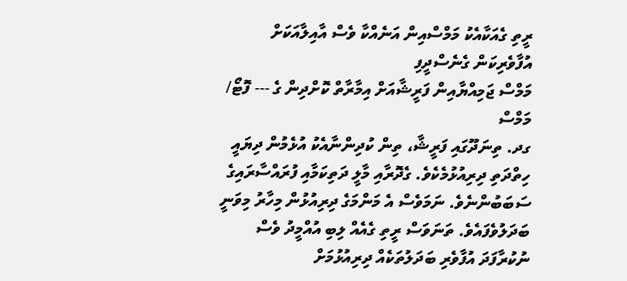ރީތި ގެއަކާއެކު މަމްސްއިން އަނެއްކާ ވެސް އާއިލާއަކަށް އުފާވެރިކަން ގެނެސްދީފި
މަމްސް ޖަމިއްޔާއިން ފަރީޝާއަށް އިމާރާތް ކޮށްދިން ގެ --- ފޮޓޯ/ މަމްސް
ގދ. ތިނަދޫގައި ފަރީޝާ، ތިން ކުދިންނާއެކު އުޅެމުން ދިޔައީ ހިތްދަތި ދިރިއުޅުމެކެވެ. ގެދޮރާއި މާލީ ދަތިކަމާއި ފުރައްސާރައިގެ ސަބަބުންނެވެ. ނަމަވެސް އެ މަންމަގެ ދިރިއުޅުން މިހާރު މިވަނީ ބަދަލުވެފައެވެ. ތަނަވަސް ރީތި ގެއެއް ލިބި އުއްމީދު ވެސް ނުކުރާފަދަ އުފާވެރި ބަދަލުތަކެއް ދިރިއުޅުމަށް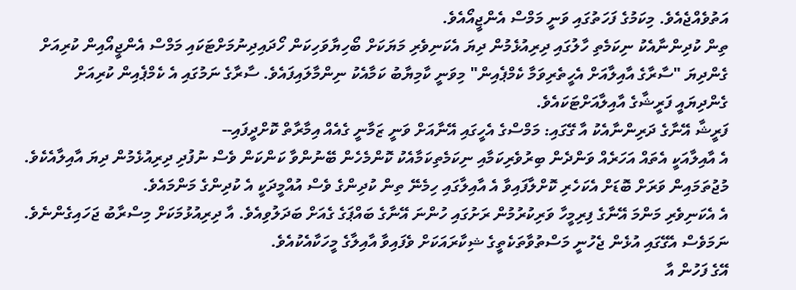އަތުވެއްޖެއެވެ. މިކަމުގެ ފަހަތުގައި ވަނީ މަމްސް އެންޖީއޯއެވެ.
ތިން ކުދިންނާއެކު ނިކަމެތި ހާލުގައި ދިރިއުޅެމުން ދިޔަ އެކަނިވެރި މަޔަކަށް ބޯހިޔާވަހިކަން ހޯދައިދިނުމަށްޓަކައި މަމްސް އެންޖީއޯއިން ކުރިއަށް ގެންދިޔަ "ސާރާގެ އާއިލާއަށް އެހީތެރިވަމާ ކެމްޕެއިން" މިވަނީ ކާމިޔާބު ކަމާއެކު ނިންމާލައިފައެވެ. ސާރާގެ ނަމުގައި އެ ކެމްޕެއިން ކުރިއަށް ގެންދިޔައީ ފަރީޝާގެ އާއިލާއަށްޓަކައެވެ.
ފަރީޝާ އޭނާގެ ދަރިންނާއެކު އާ ގޭގައި: މަމްސްގެ އެހީގައި އޭނާއަށް ވަނީ ޒަމާނީ ގެއެއް އިމާރާތް ކޮށްދީފައި--
އެ އާއިލާއަކީ އެތައް އަހަރެއް ވަންދެން ބިރުވެރިކަމާއި ނިކަމެތިކަމާއެކު ކޮންމެހެން ބޭނުންވާ ކަންކަން ވެސް ނުފުދި ދިރިއުޅެމުން ދިޔަ އާއިލާއެކެވެ. މުޖުތަމައިން ވަރަށް ބޮޑަށް އެކަހެރި ކޮށްލާފައިވާ އެ އާއިލާގައި ހިމެނޭ ތިން ކުދިންގެ ވެސް އުއްމީދަކީ އެ ކުދިންގެ މަންމައެވެ.
އެ އެކަނިވެރި މަންމަ އޭނާގެ ފިރިމީހާ ވަރިކުރުމުން ރަށުގައި ހުންނަ އޭނާގެ ބައްޕަގެ ގެއަށް ބަދަލުވިއެވެ. އާ ދިރިއުޅުމަކަށް މިސްރާބު ޖަހައިގެންނެވެ. ނަމަވެސް އެގޭގައި އުޅެން ޖެހުނީ މަސްތުވާތަކެތީގެ ޝިކާރައަކަށް ވެފައިވާ އާއިލާގެ މީހަކާއެކުއެވެ.
އޭގެ ފަހުން އާ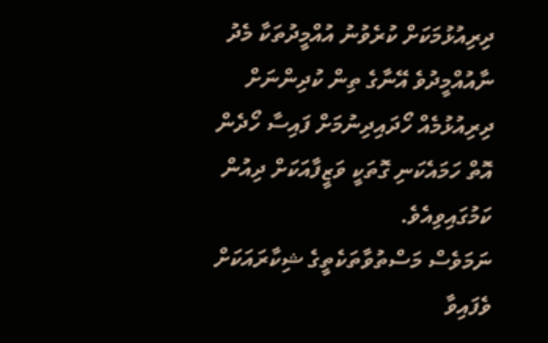ދިރިއުޅުމަކަށް ކުރެވުނު އުއްމީދުތަކާ މެދު ނާއުއްމީދުވެ އޭނާގެ ތިން ކުދިންނަށް ދިރިއުޅުމެއް ހޯދައިދިނުމަށް ފައިސާ ހޯދެން އޮތް ހަމައެކަނި ގޮތަކީ ވަޒީފާއަކަށް ދިއުން ކަމުގައިވިއެވެ.
ނަމަވެސް މަސްތުވާތަކެތީގެ ޝިކާރައަކަށް ވެފައިވާ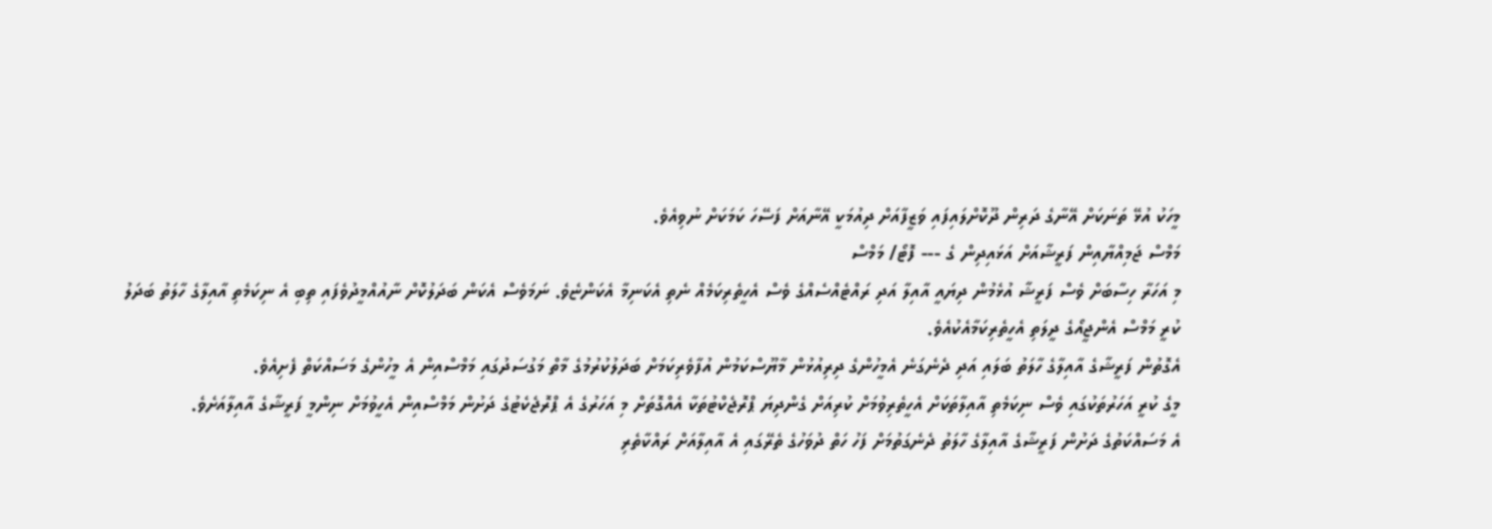މީހަކު އުޅޭ ތަނަކަށް އޭނާގެ ދަރިން ދޫކޮށްލައިފައި ވަޒީފާއަށް ދިއުމަކީ އޭނާއަށް ފަސޭހަ ކަމަކަށް ނުވިއެވެ.
މަމްސް ޖަމިއްޔާއިން ފަރީޝާއަށް އަޅައިދިން ގެ --- ފޮޓޯ/ މަމްސް
މި އަހަރާ ހިސާބަށް ވެސް ފަރީޝާ އުޅެމުން ދިޔައީ އާއިލާ އަދި ރައްޓެއްސެއްގެ ވެސް އެހީތެރިކަމެއް ނެތި އެކަނިމާ އެކަންޏެވެ. ނަމަވެސް އެކަން ބަދަލުކޮށް ނާއުއްމީދުވެފައި ތިބި އެ ނިކަމެތި އާއިލާގެ ހާލަތު ބަދަލު ކުރީ މަމްސް އެންޖީއޯގެ ދީލަތި އެހީތެރިކަމާއެކުއެވެ.
އެގޮތުން ފަރީޝާގެ އާއިލާގެ ހާލަތު ބަލައި އަދި ދެނެގަނެ އެމީހުންގެ ދިރިއުޅުން މާޔޫސްކަމުން އުފާވެރިކަމަށް ބަދަލުކުރުމުގެ މާތް މަގުސަދުގައި މަމްސްއިން އެ މީހުންގެ މަސައްކަތް ފެށިއެވެ.
މީގެ ކުރީ އަހަރުތަކުގައި ވެސް ނިކަމެތި އާއިލާތަކަށް އެހީތެރިވުމަށް ކުރިއަށް ގެންދިޔަ ޕްރޮޖެކްޓުތަކާ އެއްގޮތަށް މި އަހަރުގެ އެ ޕްރޮޖެކެޓުގެ ދަށުން މަމްސްއިން އެހީވުމަށް ނިންމީ ފަރީޝާގެ އާއިލާއަށެވެ.
އެ މަސައްކަތުގެ ދަށުން ފަރީޝާގެ އާއިލާގެ ހާލަތު ދެނެގަތުމަށް ފަހު ހަތް ދުވަހުގެ ތެރޭގައި އެ އާއިލާއަށް ރައްކާތެރި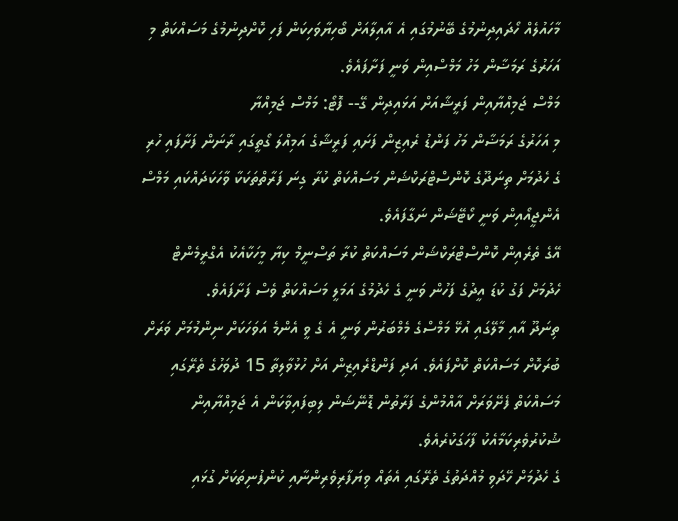މާހައުލެއް ހޯދައިދިނުމުގެ ބޭނުމުގައި އެ އާއިލާއަށް ބޯހިޔާވަހިކަން ފަހި ކޮށްދިނުމުގެ މަސައްކަތް މި އަހަރުގެ ރަމަޟާން މަހު މަމްސްއިން ވަނީ ފަށާފައެވެ.
މަމްސް ޖަމިއްޔާއިން ފަރީޝާއަށް އަޅައިދިން ގޭ-- ފޮޓޯ: މަމްސް ޖަމިއްޔާ
މި އަހަރުގެ ރަމަޟާން މަހު ފަންޑު ރެއިޒިން ފަށައި ފަރީޝާގެ އަމިއްލަ ގޯތީގައި ރާނަން ފަށާފައި ހުރި ގެ ހެދުމަށް ތިނަދޫގެ ކޮންސްޓްރަކްޝަން މަސައްކަތް ކުރާ ގިނަ ފަރާތްތަކަކާ ވާހަކަދައްކައި މަމްސް އެންޖީއޯއިން ވަނީ ކޯޓޭޝަން ނަގާފައެވެ.
އޭގެ ތެރެއިން ކޮންސްޓްރަކްޝަން މަސައްކަތް ކުރާ ތަސްނީމް ކިޔާ މީހަކާއެކު އެގްރީމެންޓް ހެދުމަށް ފަގު ކުޑަ އީދުގެ ފަހުން ވަނީ ގެ ހެދުމުގެ އަމަލީ މަސައްކަތް ވެސް ފަށާފައެވެ.
ތިނަދޫ އާއި މާލޭގައި އުޅޭ މަމްސްގެ މެމްބަރުން ވަނީ އެ ގެ ވީ އެންމެ އަވަހަކަށް ނިންމުމަށް ވަރަށް ބުރަކޮށް މަސައްކަތް ކޮށްފައެވެ. އަދި ފަންޑްރެއިޒިން އަށް ހުޅުވާލިތާ 15 ދުވަހުގެ ތެރޭގައި މަސައްކަތް ފެށޭވަރަށް އާއްމުންގެ ފަރާތުން ޑޮނޭޝަން ލިބިފައިވާކަން އެ ޖަމިއްޔާއިން ޝުކުރުވެރިކަމާއެކު ފާހަގަކުރެއެވެ.
ގެ ހެދުމަށް ހޭދަވި މުއްދަތުގެ ތެރޭގައި އެތައް ވިޔަފާރިވެރިންނާއި ކުންފުނިތަކަށް ގުޅައި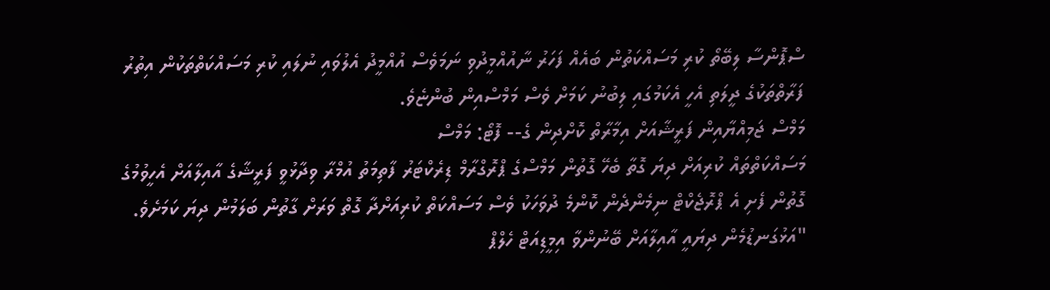ސްޕޮންސާ ލިބޭތޯ ކުރި މަސައްކަތުން ބައެއް ފަހަރު ނާއުއްމީދުވި ނަމަވެސް އުއްމީދު އެލުވައި ނުލައި ކުރި މަސައްކަތްތަކުން އިތުރު ފަރާތްތަކުގެ ދީލަތި އެހީ އެކަމުގައި ލިބުނު ކަމަށް ވެސް މަމްސްއިން ބުންޏެވެ.
މަމްސް ޖަމިއްޔާއިން ފަރީޝާއަށް އިމާރާތް ކޮށްދިން ގެ-- ފޮޓޯ: މަމްސް
މަސައްކަތްތައް ކުރިއަށް ދިޔަ ގޮތާ ބެހޭ ގޮތުން މަމްސްގެ ޕްރޮގްރާމް ޑިރެކްޓަރު ފާތިމަތު އުމްރާ ވިދާޅުވީ ފަރީޝާގެ އާއިލާއަށް އެހީވުމުގެ ގޮތުން ފެށި އެ ޕްރޮޖެކްޓް ނިމެންދެން ކޮންމެ ދުވަހަކު ވެސް މަސައްކަތް ކުރިއަށްދާ ގޮތް ވަރަށް ގާތުން ބަލަމުން ދިޔަ ކަމަށެވެ.
"އަޅުގަނޑުމެން ދިޔައީ އާއިލާއަށް ބޭނުންވާ އިމީޑިއަޓް ހެލްޕް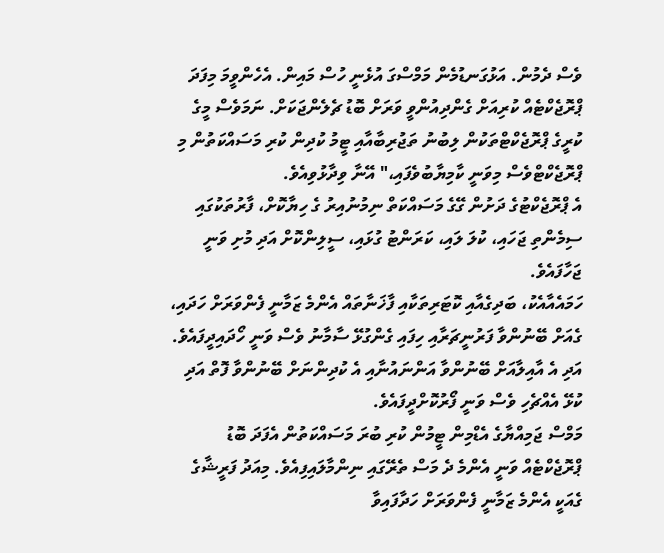ވެސް ދެމުން. އަޅުގަނޑުމެން މަމްސްގަ އުޅެނީ ހުސް މައިން. އެހެންވީމަ މިފަދަ ޕްރޮޖެކްޓެއް ކުރިއަށް ގެންދިއުންވީ ވަރަށް ބޮޑު ޗެލެންޖަކަށް. ނަމަވެސް މީގެ ކުރީގެ ޕްރޮޖެކްޓްތަކުން ލިބުނު ތަޖުރިބާއާއި ޓީމު ކުދިން ކުރި މަސައްކަތުން މި ޕްރޮޖެކްޓްވެސް މިވަނީ ކާމިޔާބުވެފައި،" އޭނާ ވިދާޅުވިއެވެ.
އެ ޕްރޮޖެކްޓުގެ ދަށުން ގޭގެ މަސައްކަތް ނިމުނުއިރު ގެ ހިޔާކޮށް، ފާރުތަކުގައި ސިމެންތި ޖަހައި، ކުލަ ލައި، ކަރަންޓު ގުޅައި، ސީލިންކޮށް އަދި މުށި ވަނީ ޖަހާފައެވެ.
ހަމައެއާއެކު، ބަދިގެއާއި ކޮޓަރިތަކާއި ފާޚަނާތައް އެންމެ ޒަމާނީ ފެންވަރަށް ހަދައި، ގެއަށް ބޭނުންވާ ފަރުނީޗަރާއި ހިފައި ގެންގުޅޭ ސާމާނު ވެސް ވަނީ ހޯދައިދީފައެވެ. އަދި އެ އާއިލާއަށް ބޭނުންވާ އަންނައުނާއި އެ ކުދިންނަށް ބޭނުންވާ ފޮތް އަދި ކުޅޭ އެއްޗެހި ވެސް ވަނީ ފޯރުކޮށްދީފައެވެ.
މަމްސް ޖަމިއްޔާގެ އެޑްމިން ޓީމުން ކުރި ބުރަ މަސައްކަތުން އެފަދަ ބޮޑު ޕްރޮޖެކްޓެއް ވަނީ އެންމެ ދެ މަސް ތެރޭގައި ނިންމާލައިފިއެވެ. މިއަދު ފަރީޝާގެ ގެއަކީ އެންމެ ޒަމާނީ ފެންވަރަށް ހަދާފައިވާ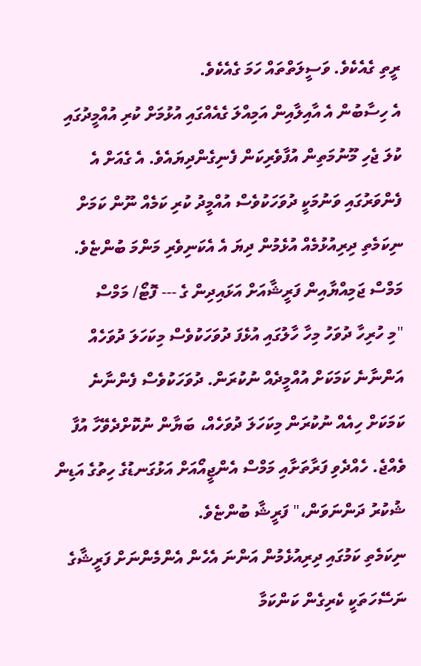ރީތި ގެއެކެވެ. ވަސީލަތްތައް ހަމަ ގެއެކެވެ.
އެ ހިސާބުން އެ އާއިލާއިން އަމިއްލަ ގެއެއްގައި އުޅުމަށް ކުރި އުއްމީދުގައި ކުލަ ޖެހި މޫނުމަތިން އުފާވެރިކަން ފެނިގެންދިޔައެވެ. އެ ގެއަށް އެ ފެންވަރުގައި ވަނުމަކީ ދުވަހަކުވެސް އުއްމީދު ކުރި ކަމެއް ނޫން ކަމަށް ނިކަމެތި ދިރިއުޅުމެއް އުޅެމުން ދިޔަ އެ އެކަނިވެރި މަންމަ ބުންޏެވެ.
މަމްސް ޖަމިއްޔާއިން ފަރީޝާއަށް އަޅައިދިން ގެ --- ފޮޓޯ/ މަމްސް
"މި ހުރިހާ ދުވަހު މިހާ ހާލުގައި އުޅެފަ ދުވަހަކުވެސް މިކަހަލަ ދުވަހެއް އަންނާނެ ކަމަކަށް އުއްމީދެއް ނުކުރަން. ދުވަހަކުވެސް ފެންނާނެ ކަމަކަށް ހިއެއް ނުކުރަން މިކަހަލަ ދުވަހެއް، ބަޔާން ނުކޮށްދެވޭހާ އުފާ ވެއްޖެ. ހެއްދެވި ފަރާތަށާއި މަމްސް އެންޖީއޯއަށް އަޅުގަނޑުގެ ހިތުގެ އަޑިން ޝުކުރު ދަންނަވަން،" ފަރީޝާ ބުންޏެވެ.
ނިކަމެތި ކަމުގައި ދިރިއުޅެމުން އަންނަ އެހެން އެންމެންނަށް ފަރީޝާގެ ނަސޭހަތަކީ ކެރިގެން ކަންކަމާ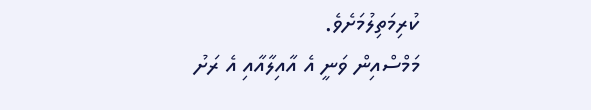ކުރިމަތިލުމަށެވެ.
މަމްސްއިން ވަނީ އެ އާއިލާއާއި އެ ރަށު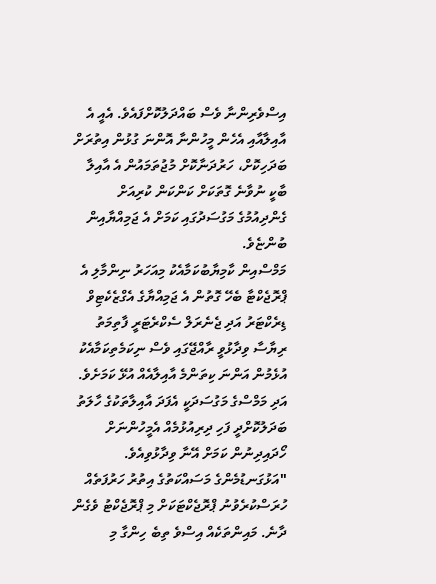އިސްވެރިންނާ ވެސް ބައްދަލުކޮށްފައެވެ. އެއީ އެ އާއިލާއާއި އެހެން މީހުންނާ އޮންނަ ގުޅުން އިތުރަށް ބަދަހިކޮށް، ހަރުދަނާކޮށް މުޖުތަމައުން އެ އާއިލާ ބާކީ ނުވާނެ ގޮތަކަށް ކަންކަން ކުރިއަށް ގެންދިއުމުގެ މަގުސަދުގައި ކަމަށް އެ ޖަމިއްޔާއިން ބުންޏެވެ.
މަމްސްއިން ކާމިޔާބުކަމާއެކު މިއަހަރު ނިންމާލި އެ ޕްރޮޖެކްޓާ ބެހޭ ގޮތުން އެ ޖަމިއްޔާގެ އެގްޒެކެޓިވް ޑިރެކްޓަރު އަދި ޖެނެރަލް ސެކްރެޓަރީ ފާތިމަތު ރިޔާސާ ވިދާޅުވީ ރާއްޖޭގައި ވެސް ނިކަމެތިކަމާއެކު އުޅެމުން އަންނަ ކިތަންމެ އާއިލާއެއް އުޅޭ ކަމަށެވެ. އަދި މަމްސްގެ މަގުސަދަކީ އެފަދަ އާއިލާތަކުގެ ހާލަތު ބަދަލުކޮށްދީ ފަހި ދިރިއުޅުމެއް އެމީހުންނަށް ހޯދައިދިނުން ކަމަށް އޭނާ ވިދާޅުވިއެވެ.
"އަޅުގަނޑުމެންގެ މަސައްކަތުގެ އިތުރު ހަރުފަތެއް ހުރަސްކުރެވުނު ޕްރޮޖެކްޓަކަށް މި ޕްރޮޖެކްޓު ވެގެން ދާނެ. މައިންތަކެއް އިސްވެ ތިބެ ހިންގާ މި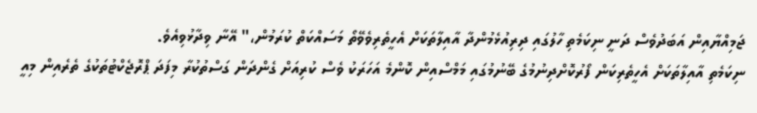ޖަމިއްޔާއިން އަބަދުވެސް ދަނީ ނިކަމެތި ހާލުގައި ދިރިއުޅެމުންދާ އާއިލާތަކަށް އެހީތެރިވެވޭތޯ މަސައްކަތް ކުރަމުން،" އޭނާ ވިދާޅުވިއެވެ.
ނިކަމެތި އާއިލާތަކަށް އެހީތެރިކަން ފޯރުކޮށްދިނުމުގެ ބޭނުމުގައި މަމްސްއިން ކޮންމެ އަހަރަކު ވެސް ކުރިއަށް ގެންދަން ގަސްތުކުރާ މިފަދަ ޕްރޮޖެކްޓުތަކުގެ ތެރެއިން މިއީ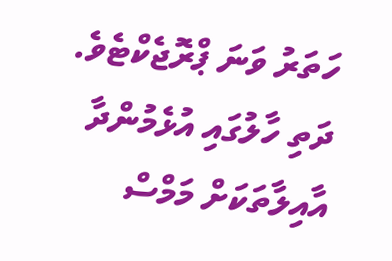ހަތަރު ވަނަ ޕްރޮޖެކްޓެވެ.
ދަތި ހާލުގައި އުޅެމުންދާ އާއިލާތަކަށް މަމްސް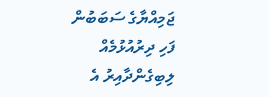ޖަމިއްޔާގެ ސަބަބުން ފަހި ދިރުއުޅުމެއް ލިބިގެންދާއިރު އެ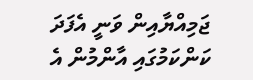ޖަމިއްޔާއިން ވަނީ އެފަދަ ކަންކަމުގައި އާންމުން އެ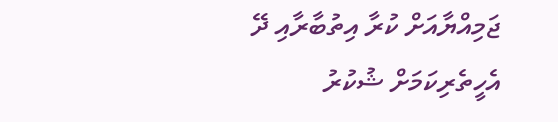ޖަމިއްޔާއަށް ކުރާ އިތުބާރާއި ދޭ އެހީތެރިކަމަށް ޝުކުރު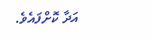އަދާ ކޮށްފައެވެ.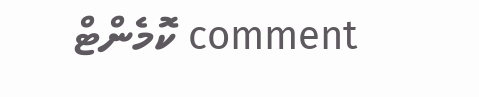comment ކޮމެންޓް